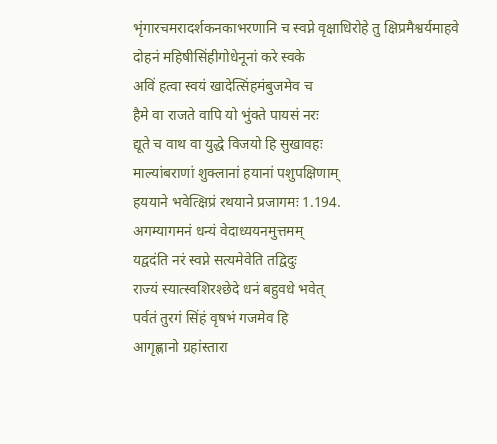भृंगारचमरादर्शकनकाभरणानि च स्वप्ने वृक्षाधिरोहे तु क्षिप्रमैश्वर्यमाहवे
दोहनं महिषीसिंहीगोधेनूनां करे स्वके
अविं हत्वा स्वयं खादेत्सिंहमंबुजमेव च
हैमे वा राजते वापि यो भुंक्ते पायसं नरः
द्यूते च वाथ वा युद्धे विजयो हि सुखावहः
माल्यांबराणां शुक्लानां हयानां पशुपक्षिणाम्
हययाने भवेत्क्षिप्रं रथयाने प्रजागमः 1.194.
अगम्यागमनं धन्यं वेदाध्ययनमुत्तमम्
यद्वदंति नरं स्वप्ने सत्यमेवेति तद्विदुः
राज्यं स्यात्स्वशिरश्छेदे धनं बहुवधे भवेत्
पर्वतं तुरगं सिंहं वृषभं गजमेव हि
आगृह्णानो ग्रहांस्तारा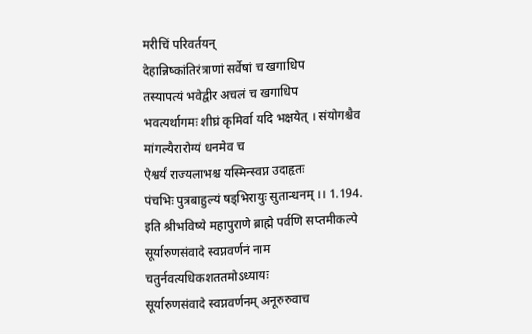मरीचिं परिवर्तयन्
देहान्निष्कांतिरंत्राणां सर्वेषां च खगाधिप
तस्यापत्यं भवेद्वीर अचलं च खगाधिप
भवत्यर्थागमः शीघ्रं कृमिर्वा यदि भक्षयेत् । संयोगश्चैव मांगल्यैरारोग्यं धनमेव च
ऐश्वर्यं राज्यलाभश्च यस्मिन्स्वप्न उदाहृतः
पंचभिः पुत्रबाहुल्यं षड्भिरायुः सुतान्धनम् ।। 1.194.
इति श्रीभविष्ये महापुराणे ब्राह्मे पर्वणि सप्तमीकल्पे सूर्यारुणसंवादे स्वप्नवर्णनं नाम चतुर्नवत्यधिकशततमोऽध्यायः
सूर्यारुणसंवादे स्वप्नवर्णनम् अनूरुरुवाच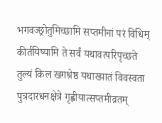भगवञ्छ्रोतुमिच्छामि सप्तमीनां परं विधिम्
कीर्तयिष्यामि ते सर्वं यथावत्परिपृच्छते
तुल्यं किल खगश्रेष्ठ यथाख्यातं विवस्वता
पुत्रदारधनक्षेत्रे गृह्णीयात्सप्तमीव्रतम्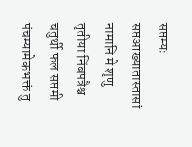सप्तम्यः सप्तआख्यातास्तासां नामानि मे शृणु
तृतीया निंबपत्रैश्च चतुर्थी फल सप्तमी
पंचम्यामेकभक्तं तु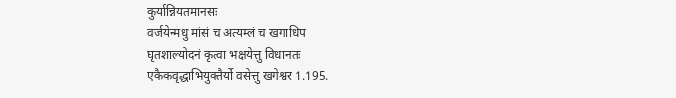कुर्यान्नियतमानसः
वर्जयेन्मधु मांसं च अत्यम्लं च खगाधिप
घृतशाल्योदनं कृत्वा भक्षयेत्तु विधानतः
एकैकवृद्धाभियुक्तैर्यो वसेत्तु खगेश्वर 1.195.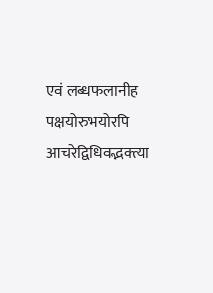एवं लब्धफलानीह पक्षयोरुभयोरपि
आचरेद्विधिवद्भक्त्या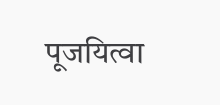पूजयित्वा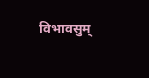विभावसुम्